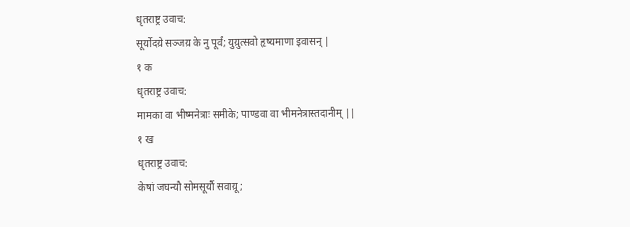धृतराष्ट्र उवाच:
सूर्योदय़े सञ्जय़ के नु पूर्वं; युय़ुत्सवो हृष्यमाणा इवासन् |
१ क
धृतराष्ट्र उवाच:
मामका वा भीष्मनेत्राः समीके; पाण्डवा वा भीमनेत्रास्तदानीम् ||
१ ख
धृतराष्ट्र उवाच:
केषां जघन्यौ सोमसूर्यौ सवाय़ू;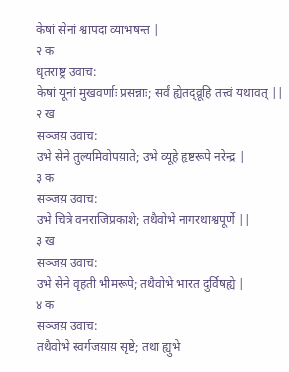केषां सेनां श्वापदा व्याभषन्त |
२ क
धृतराष्ट्र उवाच:
केषां यूनां मुखवर्णाः प्रसन्नाः; सर्वं ह्येतद्व्रूहि तत्त्वं यथावत् ||
२ ख
सञ्जय़ उवाच:
उभे सेने तुल्यमिवोपय़ाते; उभे व्यूहे हृष्टरूपे नरेन्द्र |
३ क
सञ्जय़ उवाच:
उभे चित्रे वनराजिप्रकाशे; तथैवोभे नागरथाश्वपूर्णे ||
३ ख
सञ्जय़ उवाच:
उभे सेने वृहती भीमरूपे; तथैवोभे भारत दुर्विषह्ये |
४ क
सञ्जय़ उवाच:
तथैवोभे स्वर्गजय़ाय़ सृष्टे; तथा ह्युभे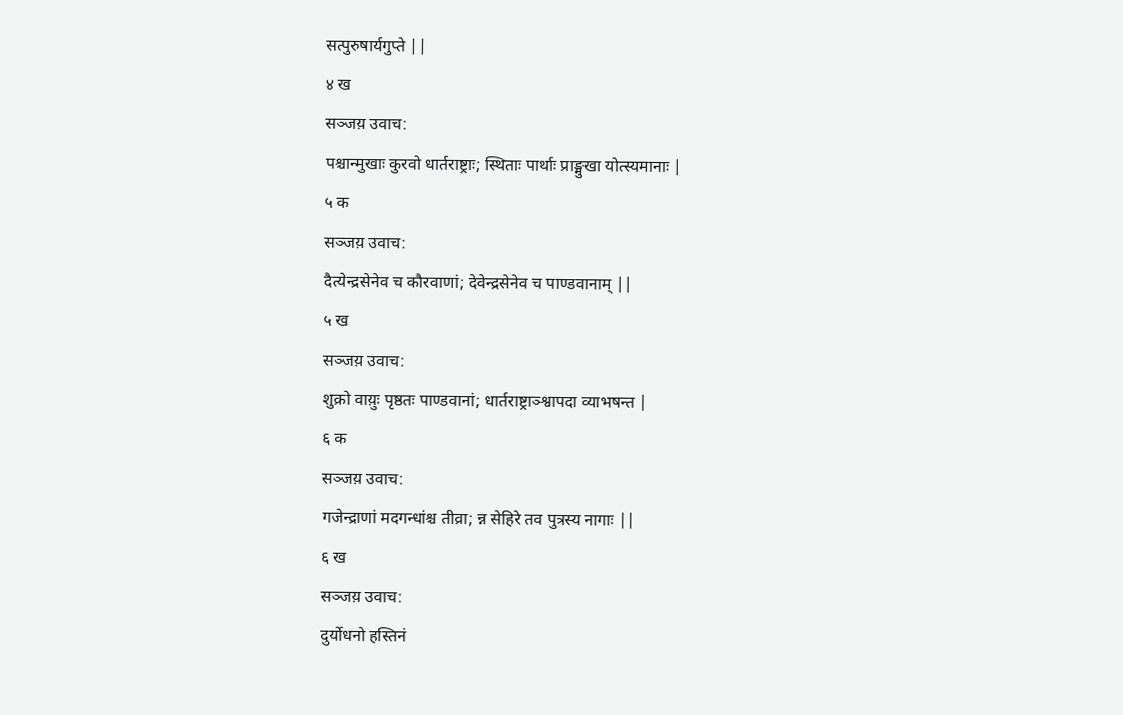सत्पुरुषार्यगुप्ते ||
४ ख
सञ्जय़ उवाच:
पश्चान्मुखाः कुरवो धार्तराष्ट्राः; स्थिताः पार्थाः प्राङ्मुखा योत्स्यमानाः |
५ क
सञ्जय़ उवाच:
दैत्येन्द्रसेनेव च कौरवाणां; देवेन्द्रसेनेव च पाण्डवानाम् ||
५ ख
सञ्जय़ उवाच:
शुक्रो वाय़ुः पृष्ठतः पाण्डवानां; धार्तराष्ट्राञ्श्वापदा व्याभषन्त |
६ क
सञ्जय़ उवाच:
गजेन्द्राणां मदगन्धांश्च तीव्रा; न्न सेहिरे तव पुत्रस्य नागाः ||
६ ख
सञ्जय़ उवाच:
दुर्योधनो हस्तिनं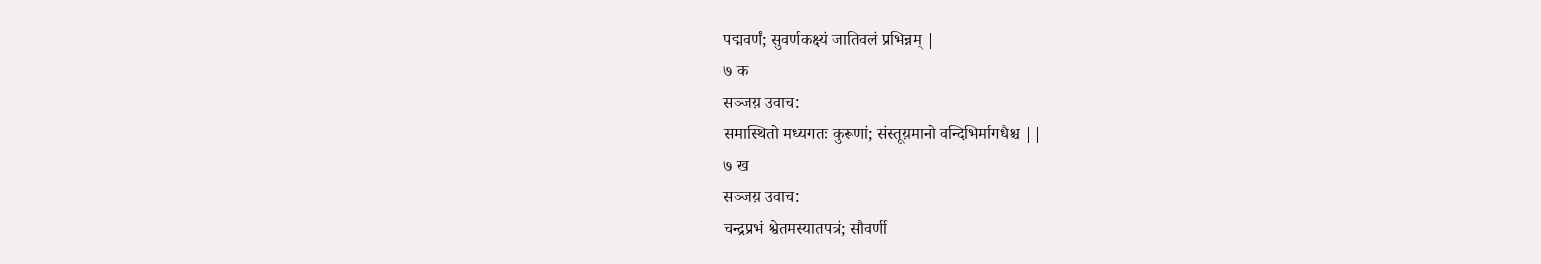पद्मवर्णं; सुवर्णकक्ष्यं जातिवलं प्रभिन्नम् |
७ क
सञ्जय़ उवाच:
समास्थितो मध्यगतः कुरूणां; संस्तूय़मानो वन्दिभिर्मागधैश्च ||
७ ख
सञ्जय़ उवाच:
चन्द्रप्रभं श्वेतमस्यातपत्रं; सौवर्णी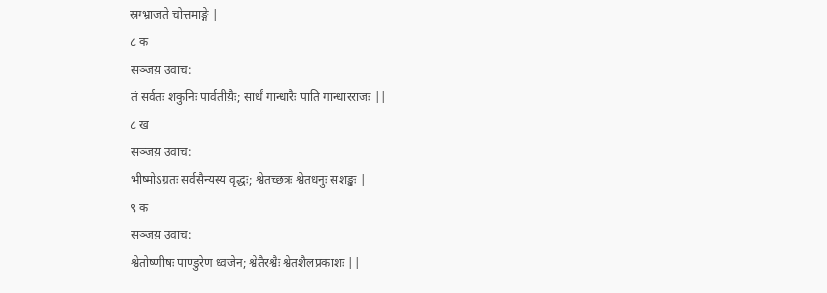स्रग्भ्राजते चोत्तमाङ्गे |
८ क
सञ्जय़ उवाच:
तं सर्वतः शकुनिः पार्वतीय़ैः; सार्धं गान्धारैः पाति गान्धारराजः ||
८ ख
सञ्जय़ उवाच:
भीष्मोऽग्रतः सर्वसैन्यस्य वृद्धः; श्वेतच्छत्रः श्वेतधनुः सशङ्खः |
९ क
सञ्जय़ उवाच:
श्वेतोष्णीषः पाण्डुरेण ध्वजेन; श्वेतैरश्वैः श्वेतशैलप्रकाशः ||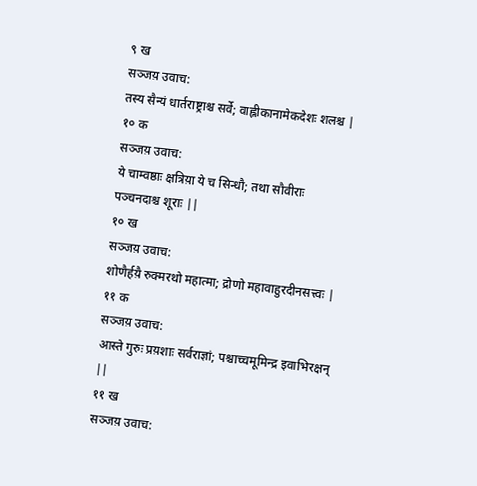९ ख
सञ्जय़ उवाच:
तस्य सैन्यं धार्तराष्ट्राश्च सर्वे; वाह्लीकानामेकदेशः शलश्च |
१० क
सञ्जय़ उवाच:
ये चाम्वष्ठाः क्षत्रिय़ा ये च सिन्धौ; तथा सौवीराः पञ्चनदाश्च शूराः ||
१० ख
सञ्जय़ उवाच:
शोणैर्हय़ै रुक्मरथो महात्मा; द्रोणो महावाहुरदीनसत्त्वः |
११ क
सञ्जय़ उवाच:
आस्ते गुरुः प्रय़शाः सर्वराज्ञां; पश्चाच्चमूमिन्द्र इवाभिरक्षन् ||
११ ख
सञ्जय़ उवाच: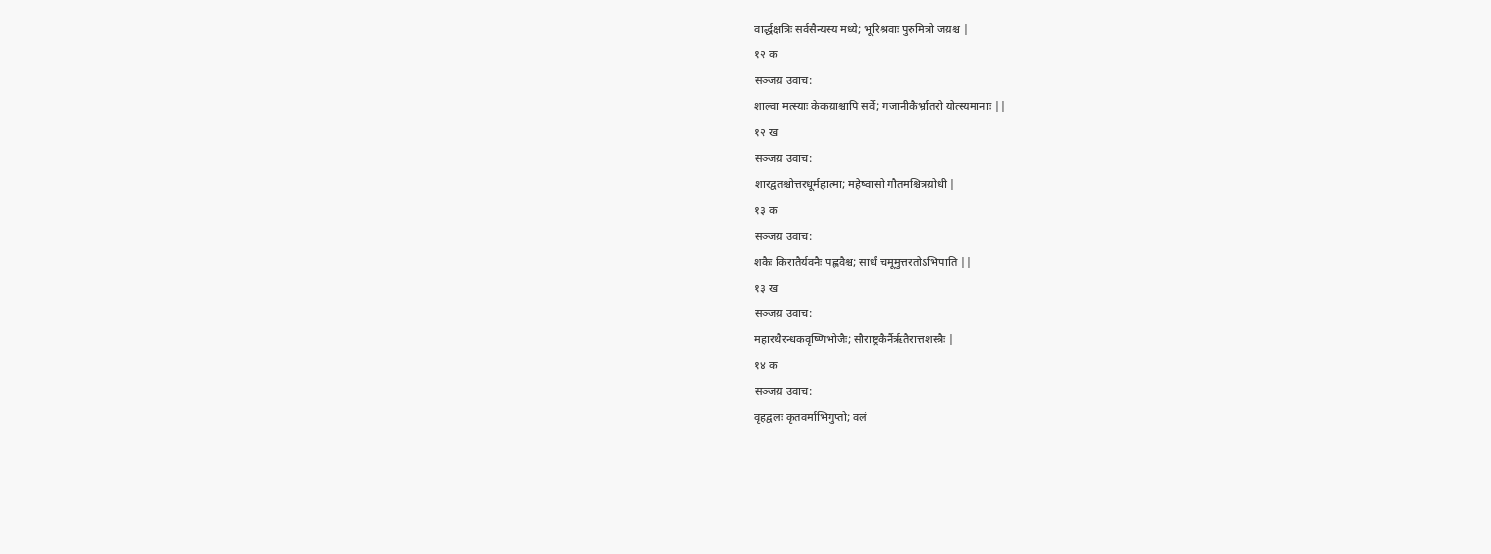वार्द्धक्षत्रिः सर्वसैन्यस्य मध्ये; भूरिश्रवाः पुरुमित्रो जय़श्च |
१२ क
सञ्जय़ उवाच:
शाल्वा मत्स्याः केकय़ाश्चापि सर्वे; गजानीकैर्भ्रातरो योत्स्यमानाः ||
१२ ख
सञ्जय़ उवाच:
शारद्वतश्चोत्तरधूर्महात्मा; महेष्वासो गौतमश्चित्रय़ोधी |
१३ क
सञ्जय़ उवाच:
शकैः किरातैर्यवनैः पह्लवैश्च; सार्धं चमूमुत्तरतोऽभिपाति ||
१३ ख
सञ्जय़ उवाच:
महारथैरन्धकवृष्णिभोजैः; सौराष्ट्रकैर्नैरृतैरात्तशस्त्रैः |
१४ क
सञ्जय़ उवाच:
वृहद्वलः कृतवर्माभिगुप्तो; वलं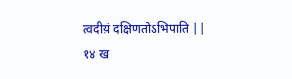त्वदीय़ं दक्षिणतोऽभिपाति ||
१४ ख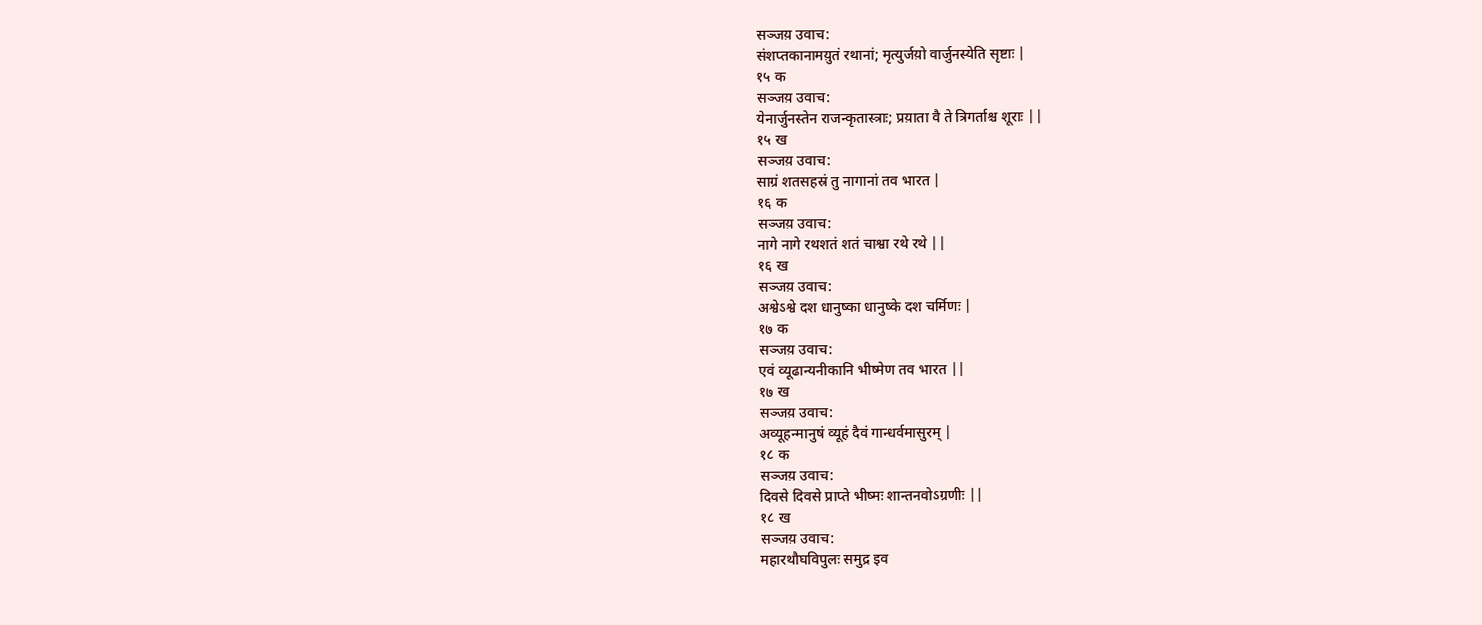सञ्जय़ उवाच:
संशप्तकानामय़ुतं रथानां; मृत्युर्जय़ो वार्जुनस्येति सृष्टाः |
१५ क
सञ्जय़ उवाच:
येनार्जुनस्तेन राजन्कृतास्त्राः; प्रय़ाता वै ते त्रिगर्ताश्च शूराः ||
१५ ख
सञ्जय़ उवाच:
साग्रं शतसहस्रं तु नागानां तव भारत |
१६ क
सञ्जय़ उवाच:
नागे नागे रथशतं शतं चाश्वा रथे रथे ||
१६ ख
सञ्जय़ उवाच:
अश्वेऽश्वे दश धानुष्का धानुष्के दश चर्मिणः |
१७ क
सञ्जय़ उवाच:
एवं व्यूढान्यनीकानि भीष्मेण तव भारत ||
१७ ख
सञ्जय़ उवाच:
अव्यूहन्मानुषं व्यूहं दैवं गान्धर्वमासुरम् |
१८ क
सञ्जय़ उवाच:
दिवसे दिवसे प्राप्ते भीष्मः शान्तनवोऽग्रणीः ||
१८ ख
सञ्जय़ उवाच:
महारथौघविपुलः समुद्र इव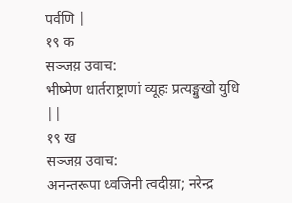पर्वणि |
१९ क
सञ्जय़ उवाच:
भीष्मेण धार्तराष्ट्राणां व्यूहः प्रत्यङ्मुखो युधि ||
१९ ख
सञ्जय़ उवाच:
अनन्तरूपा ध्वजिनी त्वदीय़ा; नरेन्द्र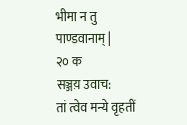भीमा न तु पाण्डवानाम् |
२० क
सञ्जय़ उवाच:
तां त्वेव मन्ये वृहतीं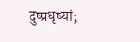दुष्प्रधृष्यां;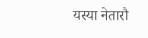यस्या नेतारौ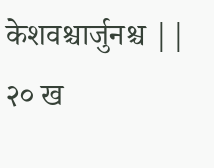केशवश्चार्जुनश्च ||
२० ख